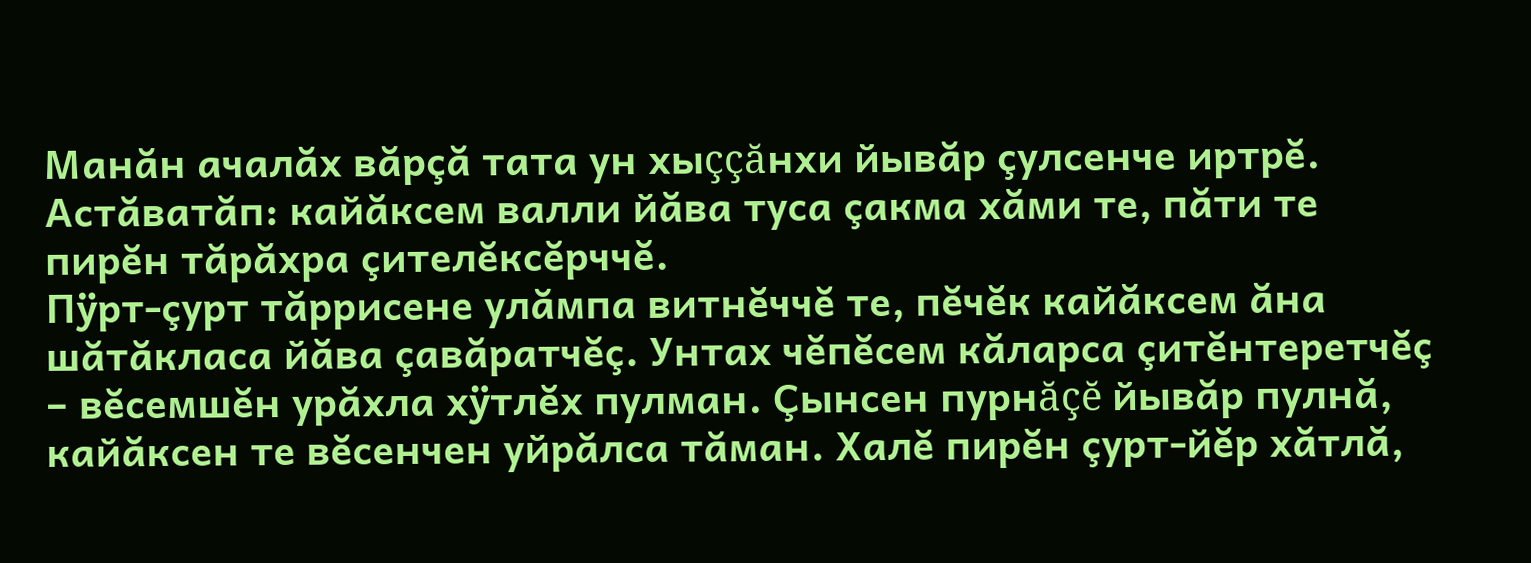Манăн ачалăх вăрçă тата ун хыççăнхи йывăр çулсенче иртрĕ. Астăватăп: кайăксем валли йăва туса çакма хăми те, пăти те пирĕн тăрăхра çителĕксĕрччĕ.
Пÿрт-çурт тăррисене улăмпа витнĕччĕ те, пĕчĕк кайăксем ăна шăтăкласа йăва çавăратчĕç. Унтах чĕпĕсем кăларса çитĕнтеретчĕç – вĕсемшĕн урăхла хÿтлĕх пулман. Çынсен пурнăçĕ йывăр пулнă, кайăксен те вĕсенчен уйрăлса тăман. Халĕ пирĕн çурт-йĕр хăтлă,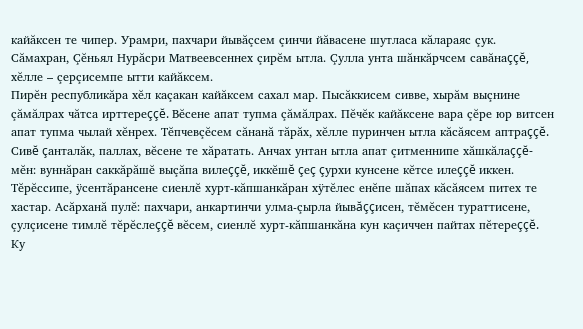кайăксен те чипер. Урамри, пахчари йывăçсем çинчи йăвасене шутласа кăлараяс çук. Сăмахран, Çĕньял Нурăсри Матвеевсеннех çирĕм ытла. Çулла унта шăнкăрчсем савăнаççĕ, хĕлле – çерçисемпе ытти кайăксем.
Пирĕн республикăра хĕл каçакан кайăксем сахал мар. Пысăккисем сивве, хырăм выçнине çăмăлрах чăтса ирттереççĕ. Вĕсене апат тупма çăмăлрах. Пĕчĕк кайăксене вара çĕре юр витсен апат тупма чылай хĕнрех. Тĕпчевçĕсем сăнанă тăрăх, хĕлле пуринчен ытла кăсăясем аптраççĕ. Сивĕ çанталăк, паллах, вĕсене те хăратать. Анчах унтан ытла апат çитменнипе хăшкăлаççĕ-мĕн: вуннăран саккăрăшĕ выçăпа вилеççĕ, иккĕшĕ çеç çурхи кунсене кĕтсе илеççĕ иккен.
Тĕрĕссипе, ÿсентăрансене сиенлĕ хурт-кăпшанкăран хÿтĕлес енĕпе шăпах кăсăясем питех те хастар. Асăрханă пулĕ: пахчари, анкартинчи улма-çырла йывăççисен, тĕмĕсен тураттисене, çулçисене тимлĕ тĕрĕслеççĕ вĕсем, сиенлĕ хурт-кăпшанкăна кун каçиччен пайтах пĕтереççĕ. Ку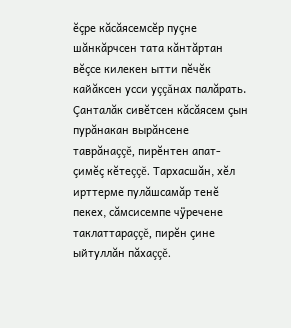ĕçре кăсăясемсĕр пуçне шăнкăрчсен тата кăнтăртан вĕçсе килекен ытти пĕчĕк кайăксен усси уççăнах палăрать.
Çанталăк сивĕтсен кăсăясем çын пурăнакан вырăнсене таврăнаççĕ, пирĕнтен апат-çимĕç кĕтеççĕ. Тархасшăн, хĕл ирттерме пулăшсамăр тенĕ пекех, сăмсисемпе чÿречене таклаттараççĕ, пирĕн çине ыйтуллăн пăхаççĕ.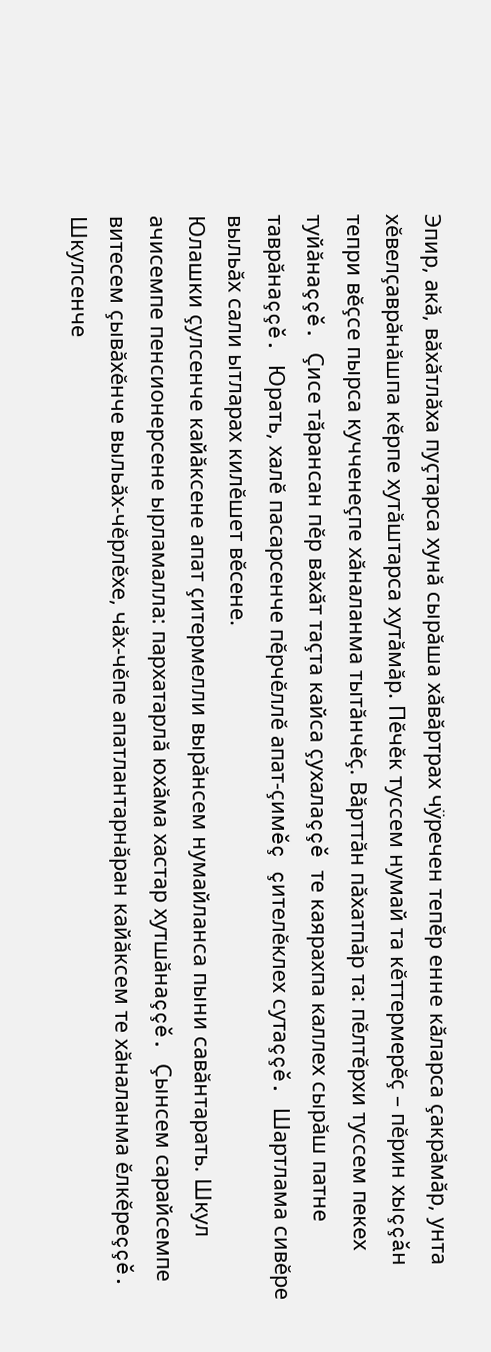Эпир, акă, вăхăтлăха пуçтарса хунă сырăша хăвăртрах чÿречен тепĕр енне кăларса çакрăмăр, унта хĕвелçаврăнăшпа кĕрпе хутăштарса хутăмăр. Пĕчĕк туссем нумай та кĕттермерĕç – пĕрин хыççăн тепри вĕçсе пырса кучченеçпе хăналанма тытăнчĕç. Вăрттăн пăхатпăр та: пĕлтĕрхи туссем пекех туйăнаççĕ. Çисе тăрансан пĕр вăхăт таçта кайса çухалаççĕ те каярахпа каллех сырăш патне таврăнаççĕ. Юрать, халĕ пасарсенче пĕрчĕллĕ апат-çимĕç çителĕклех сутаççĕ. Шартлама сивĕре выльăх сали ытларах килĕшет вĕсене.
Юлашки çулсенче кайăксене апат çитермелли вырăнсем нумайланса пыни савăнтарать. Шкул ачисемпе пенсионерсене ырламалла: пархатарлă юхăма хастар хутшăнаççĕ. Çынсем сарайсемпе витесем çывăхĕнче выльăх-чĕрлĕхе, чăх-чĕпе апатлантарнăран кайăксем те хăналанма ĕлкĕреççĕ. Шкулсенче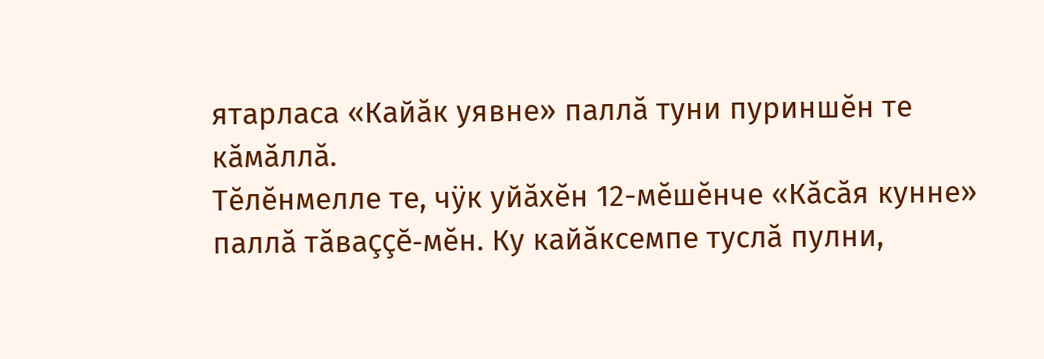ятарласа «Кайăк уявне» паллă туни пуриншĕн те кăмăллă.
Тĕлĕнмелле те, чÿк уйăхĕн 12-мĕшĕнче «Кăсăя кунне» паллă тăваççĕ-мĕн. Ку кайăксемпе туслă пулни,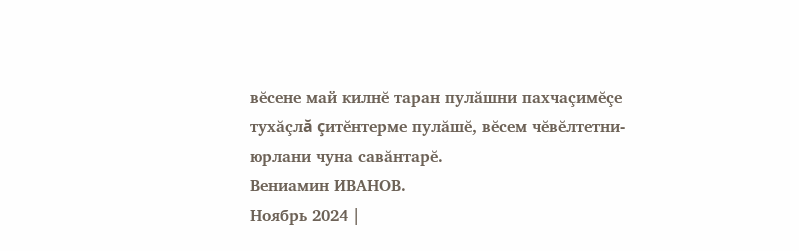вĕсене май килнĕ таран пулăшни пахчаçимĕçе тухăçлă çитĕнтерме пулăшĕ, вĕсем чĕвĕлтетни-юрлани чуна савăнтарĕ.
Вениамин ИВАНОВ.
Ноябрь 2024 |